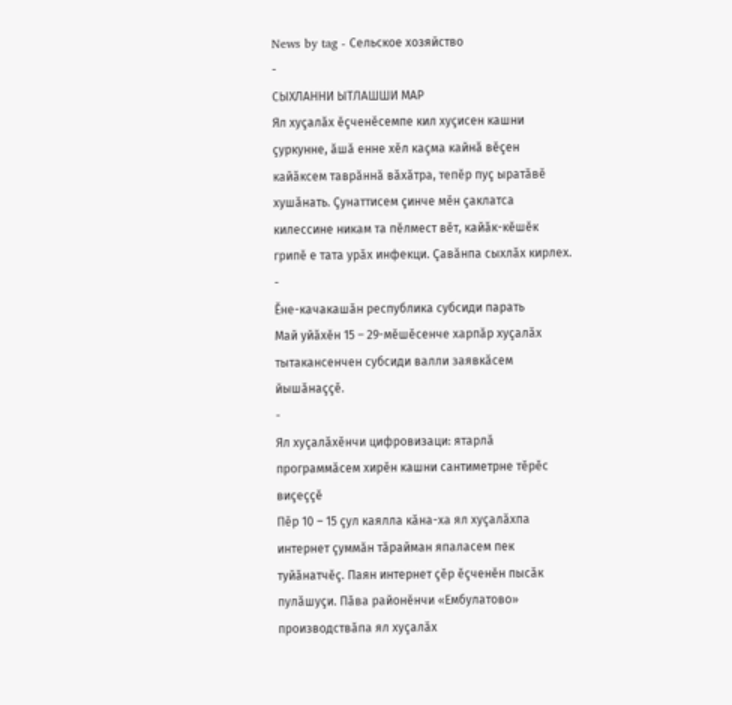News by tag - Сельское хозяйство
-
СЫХЛАННИ ЫТЛАШШИ МАР
Ял хуçалăх ӗçченӗсемпе кил хуçисен кашни çуркунне, ăшă енне хӗл каçма кайнă вӗçен кайăксем таврăннă вăхăтра, тепӗр пуç ыратăвӗ хушăнать. Çунаттисем çинче мӗн çаклатса килессине никам та пӗлмест вӗт, кайăк-кӗшӗк грипӗ е тата урăх инфекци. Çавăнпа сыхлăх кирлех.
-
Ӗне-качакашăн республика субсиди парать
Май уйăхӗн 15 – 29-мӗшӗсенче харпăр хуçалăх тытакансенчен субсиди валли заявкăсем йышăнаççӗ.
-
Ял хуçалăхӗнчи цифровизаци: ятарлă программăсем хирӗн кашни сантиметрне тӗрӗс виçеççӗ
Пӗр 10 – 15 çул каялла кăна-ха ял хуçалăхпа интернет çуммăн тăрайман япаласем пек туйăнатчӗç. Паян интернет çӗр ӗçченӗн пысăк пулăшуçи. Пăва районӗнчи «Ембулатово» производствăпа ял хуçалăх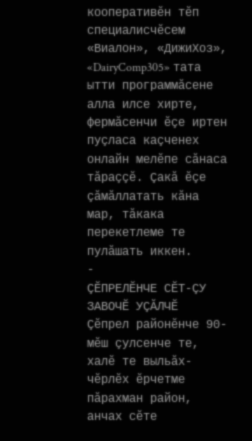кооперативӗн тӗп специалисчӗсем «Виалон», «ДижиХоз», «DairyComp305» тата ытти программăсене алла илсе хирте, фермăсенчи ӗçе иртен пуçласа каçченех онлайн мелӗпе сăнаса тăраççӗ. Çакă ӗçе çăмăллатать кăна мар, тăкака перекетлеме те пулăшать иккен.
-
ÇӖПРЕЛӖНЧЕ СӖТ-ÇУ ЗАВОЧӖ УÇĂЛЧӖ
Çӗпрел районӗнче 90-мӗш çулсенче те, халӗ те выльăх-чӗрлӗх ӗрчетме пăрахман район, анчах сӗте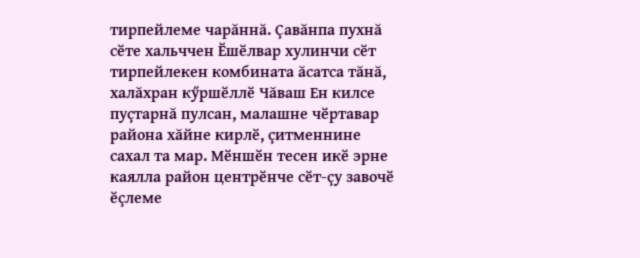тирпейлеме чарăннă. Çавăнпа пухнă сӗте хальччен Ӗшӗлвар хулинчи сӗт тирпейлекен комбината ăсатса тăнă, халăхран кӳршӗллӗ Чăваш Ен килсе пуçтарнă пулсан, малашне чӗртавар района хăйне кирлӗ, çитменнине сахал та мар. Мӗншӗн тесен икӗ эрне каялла район центрӗнче сӗт-çу завочӗ ӗçлеме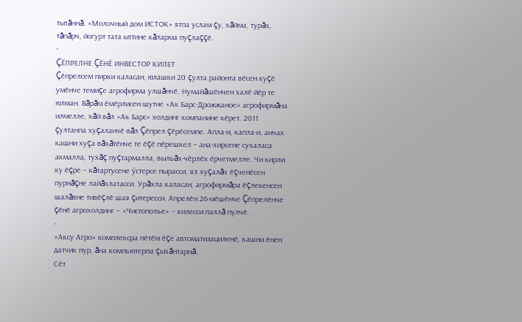тытăннă. «Молочный дом ИСТОК» ятпа услам çу, хăйма, турăх, тăпăрч, йогурт тата ыттине кăларма пуçлаççӗ.
-
ÇӖПРЕЛНЕ ÇӖНӖ ИНВЕСТОР КИЛЕТ
Çӗпрелсем пирки каласан, юлашки 20 çулта районта вӗсен куçӗ умӗнче темиçе агрофирма улшăнчӗ. Нумайăшӗнчен халӗ йӗр те юлман. Вăрăм ӗмӗрлисен шутне «Ак Барс-Дрожжаное» агрофирмăна илмелле, хăй вăл «Ак Барс» холдинг компанине кӗрет. 2011 çултанпа хуçаланчӗ вăл Çӗпрел çӗрӗсемпе. Апла-и, капла-и, анчах кашни хуçа вăхăтӗнче те ӗçӗ пӗрешкел – ана-хирсене сухаласа акмалла, тухăç пуçтармалла, выльăх-чӗрлӗх ӗрчетмелле. Чи кирли ку ӗçре – кăтартусене ӳстерсе пырасси, ял хуçалăх ӗçченӗсен пурнăçне лайăхлатасси. Урăхла каласан, агрофирмăра ӗçлекенсен шалăвне тивӗçлӗ шая çитересси. Апрелӗн 26-мӗшӗнче Çӗпрелӗнче çӗнӗ агрохолдинг – «Чистополье» – килесси паллă пулчӗ.
-
«Аксу Агро» комплексра пӗтӗм ӗçе автоматизациленӗ, кашни ӗнен датчик пур, ăна компьютерпа çыхăнтарнă.
Сӗт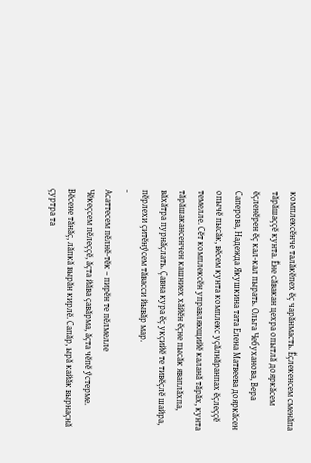комплексӗнче талăкӗпех ӗç чарăнмасть. Ӗçлекенсем сменăпа тăрăшаççӗ кунта. Ӗне сăвакан цехра опытлă дояркăсем ӗçленӗрен ӗç кал-кал пырать. Ольга Чебуханова, Вера Саперова, Надежда Якушкина тата Елена Матвеева дояркăсен опычӗ пысăк, вӗсем кунта комплекс уçăлнăранпах ӗçлеççӗ темелле. Сӗт комплексӗн управляющийӗ каланă тăрăх, кунта тăрăшакансенчен кашниех хăйӗн ӗçне пысăк яваплăхпа, вăхăтра пурнăçлать. Çавна кура ӗç укçийӗ те тивӗçлӗ шайра, пӗрлехи çитӗнӳсем тăвасси йывăр мар.
-
Асаттесем пӗлнӗ-тӗк – пирӗн те пӗлмелле
Чӗкеçсем пӗлеççӗ, ăçта йăва çавăрма, ăçта чӗпӗ ӳстерме. Вӗсене тăнăç, лăпкă вырăн кирлӗ. Сапăр, ырă кайăк вырнаçнă çуртра та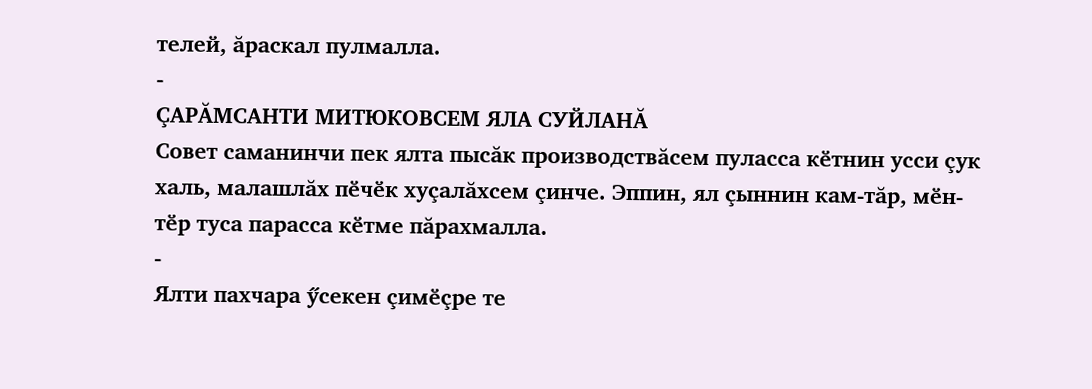телей, ăраскал пулмалла.
-
ÇАРĂМСАНТИ МИТЮКОВСЕМ ЯЛА СУЙЛАНĂ
Совет саманинчи пек ялта пысăк производствăсем пуласса кӗтнин усси çук халь, малашлăх пӗчӗк хуçалăхсем çинче. Эппин, ял çыннин кам-тăр, мӗн-тӗр туса парасса кӗтме пăрахмалла.
-
Ялти пахчара ӳсекен çимӗçре те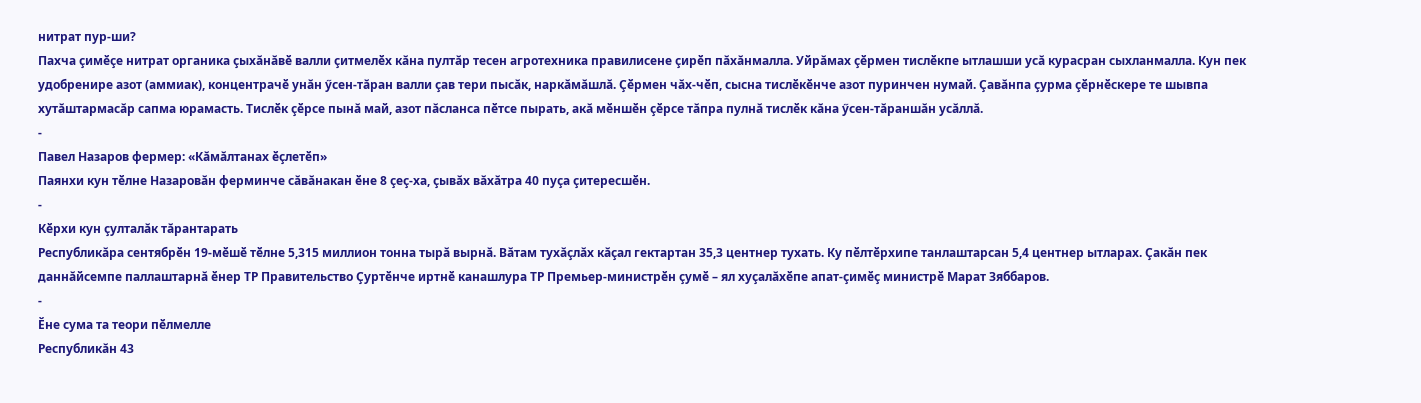нитрат пур-ши?
Пахча çимӗçе нитрат органика çыхăнăвӗ валли çитмелӗх кăна пултăр тесен агротехника правилисене çирӗп пăхăнмалла. Уйрăмах çӗрмен тислӗкпе ытлашши усă курасран сыхланмалла. Кун пек удобренире азот (аммиак), концентрачӗ унăн ӳсен-тăран валли çав тери пысăк, наркăмăшлă. Çӗрмен чăх-чӗп, сысна тислӗкӗнче азот пуринчен нумай. Çавăнпа çурма çӗрнӗскере те шывпа хутăштармасăр сапма юрамасть. Тислӗк çӗрсе пынă май, азот пăсланса пӗтсе пырать, акă мӗншӗн çӗрсе тăпра пулнă тислӗк кăна ӳсен-тăраншăн усăллă.
-
Павел Назаров фермер: «Кăмăлтанах ӗçлетӗп»
Паянхи кун тӗлне Назаровăн ферминче сăвăнакан ӗне 8 çеç-ха, çывăх вăхăтра 40 пуçа çитересшӗн.
-
Кӗрхи кун çулталăк тăрантарать
Республикăра сентябрӗн 19-мӗшӗ тӗлне 5,315 миллион тонна тырă вырнă. Вăтам тухăçлăх кăçал гектартан 35,3 центнер тухать. Ку пӗлтӗрхипе танлаштарсан 5,4 центнер ытларах. Çакăн пек даннăйсемпе паллаштарнă ӗнер ТР Правительство Çуртӗнче иртнӗ канашлура ТР Премьер-министрӗн çумӗ – ял хуçалăхӗпе апат-çимӗç министрӗ Марат Зяббаров.
-
Ӗне сума та теори пӗлмелле
Республикăн 43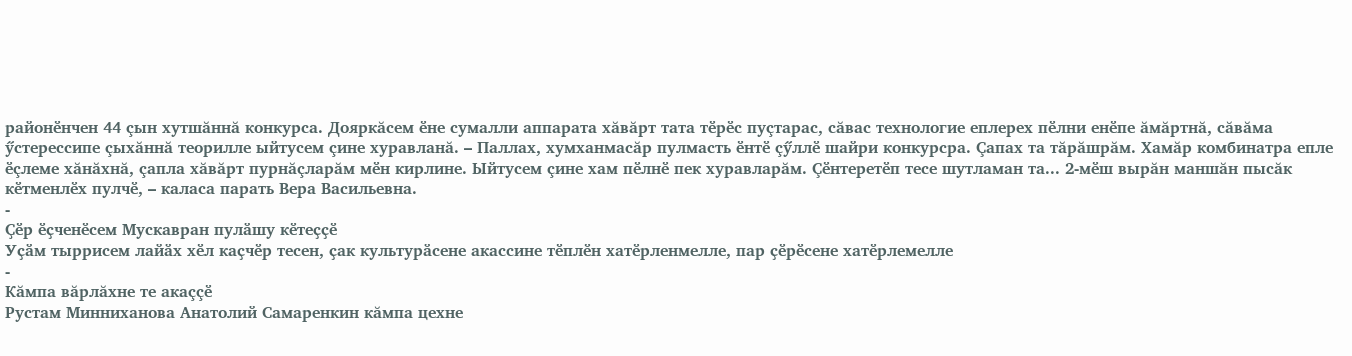районӗнчен 44 çын хутшăннă конкурса. Дояркăсем ӗне сумалли аппарата хăвăрт тата тӗрӗс пуçтарас, сăвас технологие еплерех пӗлни енӗпе ăмăртнă, сăвăма ӳстерессипе çыхăннă теорилле ыйтусем çине хуравланă. – Паллах, хумханмасăр пулмасть ӗнтӗ çӳллӗ шайри конкурсра. Çапах та тăрăшрăм. Хамăр комбинатра епле ӗçлеме хăнăхнă, çапла хăвăрт пурнăçларăм мӗн кирлине. Ыйтусем çине хам пӗлнӗ пек хуравларăм. Çӗнтеретӗп тесе шутламан та... 2-мӗш вырăн маншăн пысăк кӗтменлӗх пулчӗ, – каласа парать Вера Васильевна.
-
Ҫӗр ӗҫченӗсем Мускавран пулӑшу кӗтеҫҫӗ
Уҫӑм тыррисем лайӑх хӗл каҫчӗр тесен, ҫак культурӑсене акассине тӗплӗн хатӗрленмелле, пар ҫӗрӗсене хатӗрлемелле
-
Кăмпа вăрлăхне те акаççӗ
Рустам Минниханова Анатолий Самаренкин кăмпа цехне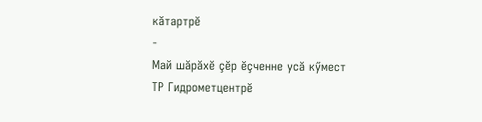кăтартрӗ
-
Май шăрăхӗ çӗр ӗçченне усă кӳмест
ТР Гидрометцентрӗ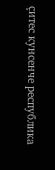çитес кунсенче республика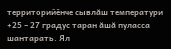территорийӗнче сывлăш температури +25 – 27 градус таран ăшă пуласса шантарать. Ял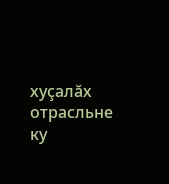хуçалăх отрасльне ку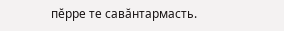пӗрре те савăнтармасть.